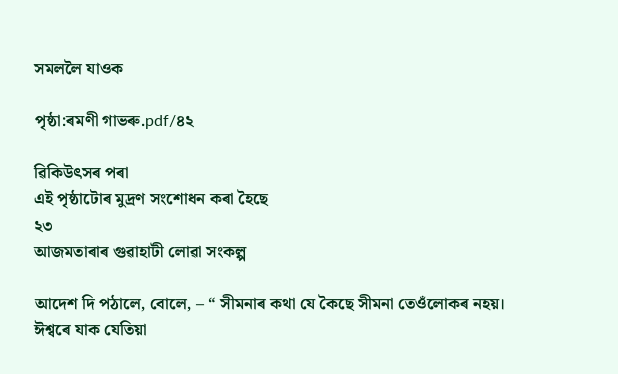সমললৈ যাওক

পৃষ্ঠা:ৰমণী গাভৰু.pdf/৪২

ৱিকিউৎসৰ পৰা
এই পৃষ্ঠাটোৰ মুদ্ৰণ সংশোধন কৰা হৈছে
২৩
আজমতাৰাৰ গুৱাহাটী লোৱা সংকল্প

আদেশ দি পঠালে, বোলে, – “ সীমনাৰ কথা যে কৈছে সীমনা তেওঁলোকৰ নহয়। ঈশ্বৰে যাক যেতিয়া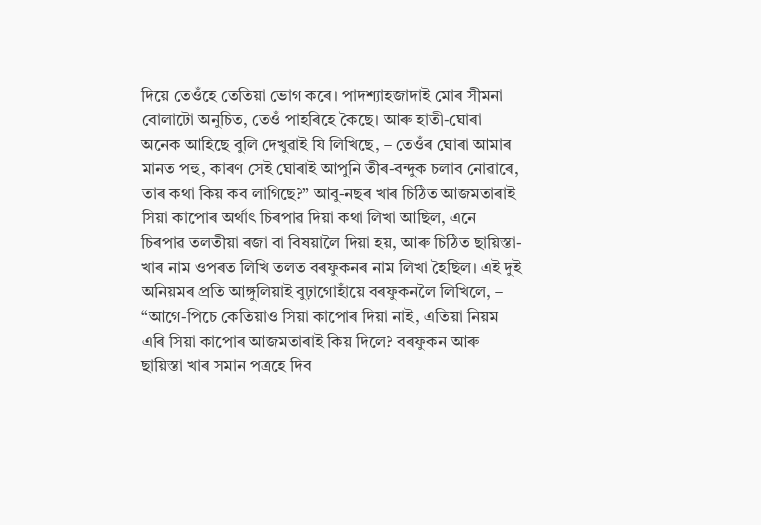দিয়ে তেওঁহে তেতিয়া ভোগ কৰে। পাদশ্যাহজাদাই মোৰ সীমনা বোলাটো অনুচিত, তেওঁ পাহৰিহে কৈছে। আৰু হাতী-ঘোৰা অনেক আহিছে বুলি দেখুৱাই যি লিখিছে, – তেওঁৰ ঘোৰা আমাৰ মানত পহু, কাৰণ সেই ঘোৰাই আপুনি তীৰ-বন্দুক চলাব নোৱাৰে, তাৰ কথা কিয় কব লাগিছে?” আবু-নছৰ খাৰ চিঠিত আজমতাৰাই সিয়া কাপোৰ অৰ্থাৎ চিৰপাৱ দিয়া কথা লিখা আছিল, এনে চিৰপাৱ তলতীয়া ৰজা বা বিষয়ালৈ দিয়া হয়, আৰু চিঠিত ছায়িস্তা-খাৰ নাম ওপৰত লিখি তলত বৰফুকনৰ নাম লিখা হৈছিল। এই দুই অনিয়মৰ প্ৰতি আঙ্গুলিয়াই বুঢ়াগোহাঁয়ে বৰফুকনলৈ লিখিলে, – “আগে-পিচে কেতিয়াও সিয়া কাপোৰ দিয়া নাই, এতিয়া নিয়ম এৰি সিয়া কাপোৰ আজমতাৰাই কিয় দিলে? বৰফুকন আৰু ছায়িস্তা খাৰ সমান পত্ৰহে দিব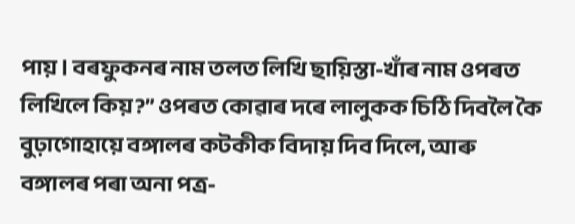পায়। বৰফুকনৰ নাম তলত লিখি ছায়িস্তা-খাঁৰ নাম ওপৰত লিখিলে কিয়?” ওপৰত কোৱাৰ দৰে লালুকক চিঠি দিবলৈ কৈ বুঢ়াগোহায়ে বঙ্গালৰ কটকীক বিদায় দিব দিলে, আৰু বঙ্গালৰ পৰা অনা পত্ৰ-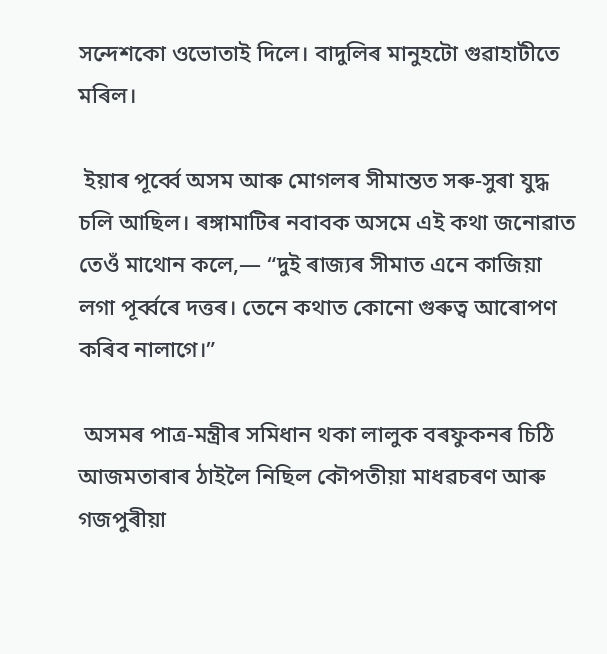সন্দেশকো ওভোতাই দিলে। বাদুলিৰ মানুহটো গুৱাহাটীতে মৰিল।

 ইয়াৰ পূৰ্ব্বে অসম আৰু মোগলৰ সীমান্তত সৰু-সুৰা যুদ্ধ চলি আছিল। ৰঙ্গামাটিৰ নবাবক অসমে এই কথা জনোৱাত তেওঁ মাথোন কলে,— “দুই ৰাজ্যৰ সীমাত এনে কাজিয়া লগা পূৰ্ব্বৰে দত্তৰ। তেনে কথাত কোনো গুৰুত্ব আৰোপণ কৰিব নালাগে।”

 অসমৰ পাত্ৰ-মন্ত্ৰীৰ সমিধান থকা লালুক বৰফুকনৰ চিঠি আজমতাৰাৰ ঠাইলৈ নিছিল কৌপতীয়া মাধৱচৰণ আৰু গজপুৰীয়া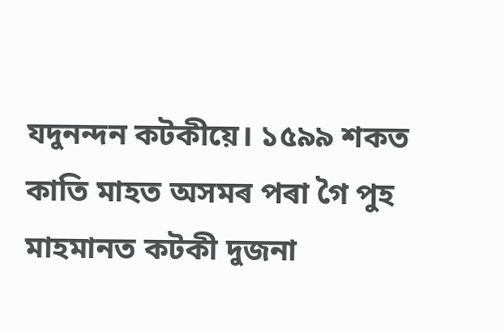যদুনন্দন কটকীয়ে। ১৫৯৯ শকত কাতি মাহত অসমৰ পৰা গৈ পুহ মাহমানত কটকী দুজনা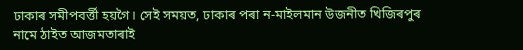ঢাকাৰ সমীপবৰ্ত্তী হয়গৈ। সেই সময়ত, ঢাকাৰ পৰা ন-মাইলমান উজনীত খিজিৰপুৰ নামে ঠাইত আজমতাৰাই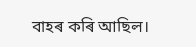বাহৰ কৰি আছিল।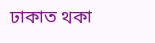ঢাকাত থকা